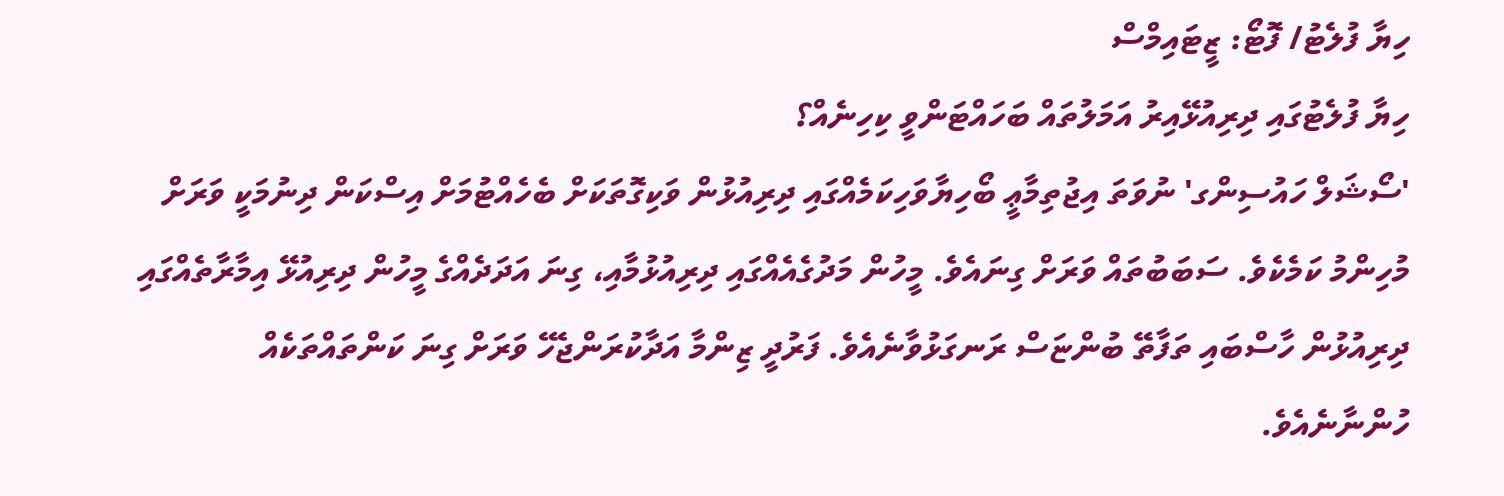ހިޔާ ފުލެޓު/ ފޮޓޯ: ޒީޓައިމްސް
ހިޔާ ފުލެޓުގައި ދިރިއުޅޭއިރު އަމަލުތައް ބަހައްޓަންވީ ކިހިނެއް؟
'ސޯޝަލް ހައުސިންގ' ނުވަތަ އިޖުތިމާޢީ ބޯހިޔާވަހިކަމެއްގައި ދިރިއުޅުން ވަކިގޮތަކަށް ބެހެއްޓުމަށް އިސްކަން ދިނުމަކީ ވަރަށް މުހިންމު ކަމެކެވެ. ސަބަބުތައް ވަރަށް ގިނައެވެ. މީހުން މަދުގެއެއްގައި ދިރިއުޅުމާއި، ގިނަ އަދަދެއްގެ މީހުން ދިރިއުޅޭ އިމާރާތެއްގައި ދިރިއުޅުން ހާސްބައި ތަފާތޭ ބުންޏަސް ރަނގަޅުވާނެއެވެ. ފަރުދީ ޒިންމާ އަދާކުރަންޖެހޭ ވަރަށް ގިނަ ކަންތައްތަކެއް ހުންނާނެއެވެ.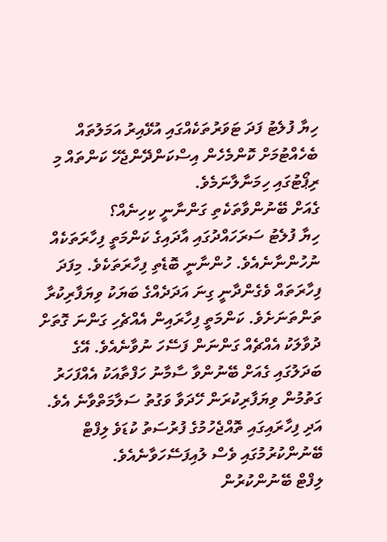ހިޔާ ފުލެޓު ފަދަ ޓަވަރުތަކެއްގައި އުޅޭއިރު އަމަލުތައް ބެހެއްޓުމަށް ކޮންމެހެން އިސްކަންދޭންޖެހޭ ކަންތައް މި ރިޕޯޓުގައި ހިމަނާލާނަމެވެ.
ގެއަށް ބޭނުންވާތަކެތި ގަންނާނީ ކިހިނެއް؟
ހިޔާ ފުލެޓު ސަރަހައްދުގައި އާދައިގެ ކަންމަތީ ފިހާރަތަކެއް ނުހުންނާނެއެވެ. ހުންނާނީ ބޮޑެތި ފިހާރަތަކެވެ. މިފަދަ ފިހާރަތައް ވެގެންދާނީ ގިނަ އަދަދެއްގެ ބަޔަކު ވިޔަފާރިކުރާ ތަންތަނަށެވެ. ކަންމަތީ ފިހާރައިން އެއްޗެހި ގަންނަ ގޮތަށް ދުވާލަކު އެއްޗެއް ގަންނަން ފަސޭހަ ނުވާނެއެވެ. އޭގެ ބަދަލުގައި ގެއަށް ބޭނުންވާ ސާމާނު ހަފްތާއަކު އެއްފަހަރު ގަތުމުން ވިޔަފާރިކުރަން ހޭދަވާ ވަގުތު ސަލާމަތްވާނެ އެވެ. އަދި ފިހާރައިގައި ތޮއްޖެހުމުގެ ފުރުސަތު ކުޑަވެ ލިފްޓް ބޭނުންކުރުމުގައި ވެސް ލުއިފަސޭހަވާނެއެވެ.
ލިފްޓް ބޭނުންކުރުން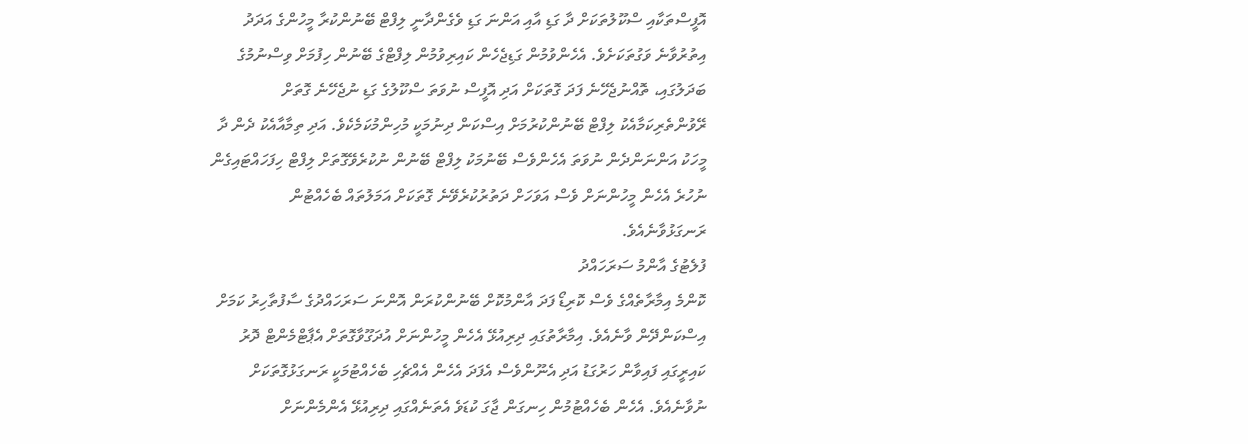އޮފީސްތަކާއި ސްކޫލުތަކަށް ދާ ގަޑި އާއި އަންނަ ގަޑި ވެގެންދާނީ ލިފްޓް ބޭނުންކުރާ މީހުންގެ އަދަދު އިތުރުވާނެ ވަގުތަކަށެވެ. އެހެންވުމުން ގަޑިޖެހެން ކައިރިވުމުން ލިފްޓްގެ ބޭނުން ހިފުމަށް ވިސްނުމުގެ ބަދަލުގައި، ތޮއްނުޖެހޭނެ ފަދަ ގޮތަކަށް އަދި އޮފީސް ނުވަތަ ސްކޫލުގެ ގަޑި ނުޖެހޭނެ ގޮތަށް ރޭވުންތެރިކަމާއެކު ލިފްޓް ބޭނުންކުރުމަށް އިސްކަން ދިނުމަކީ މުހިންމުކަމެކެވެ. އަދި ތިމާއާއެކު ދެން ދާ މީހަކު އަންނަންދެން ނުވަތަ އެހެންވެސް ބޭނުމަކު ލިފްޓް ބޭނުން ނުކުރެވޭގޮތަށް ލިފްޓް ހިފަހައްޓައިގެން ނުހުރެ އެހެން މީހުންނަށް ވެސް އަވަހަށް ދަތުރުކުރެވޭނެ ގޮތަކަށް އަމަލުތައް ބެހެއްޓުން ރަނގަޅުވާނެއެވެ.
ފުލެޓުގެ އާންމު ސަރަހައްދު
ކޮންމެ އިމާރާތެއްގެ ވެސް ކޮރިޑޯ ފަދަ އާންމުކޮށް ބޭނުންކުރަން އޮންނަ ސަރަހައްދުގެ ސާފުތާހިރު ކަމަށް އިސްކަންދޭން ވާނެއެވެ. އިމާރާތުގައި ދިރިއުޅޭ އެހެން މީހުންނަށް އުދަގޫވާގޮތަށް އެޕާޓްމެންޓް ދޮރު ކައިރީގައި ފައިވާން ހަރުގަޑު އަދި އެނޫންވެސް އެފަދަ އެހެން އެއްޗެހި ބެހެއްޓުމަކީ ރަނގަޅުގޮތަކަށް ނުވާނެއެވެ. އެހެން ބެހެއްޓުމުން ހިނގަން ޖާގަ ކުޑަވެ އެތަނެއްގައި ދިރިއުޅޭ އެންމެންނަށް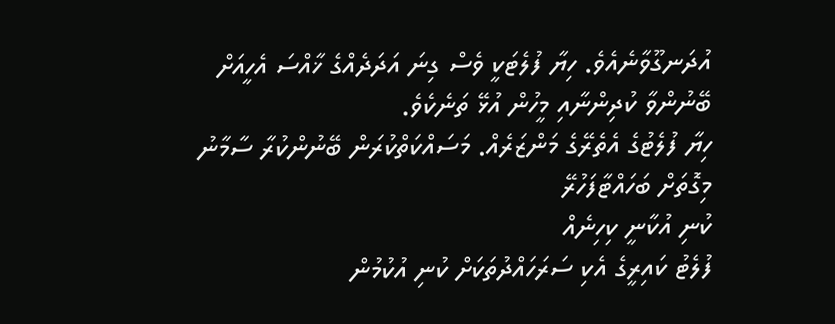އުދަނގޫވާނެއެވެ. ހިޔާ ފުލެޓަކީ ވެސް ގިނަ އަދަދެއްގެ ޚާއްސަ އެހީއަށް ބޭނުންވާ ކުދިންނާއި މީހުން އުޅޭ ތަނެކެވެ.
ހިޔާ ފުލެޓުގެ އެތެރޭގެ މަންޒަރެއް. މަސައްކަތްކުރަން ބޭނުންކުރާ ސާމާނު މިގޮތަށް ބަހައްޓާފަހުރޭ
ކުނި އުކާނީ ކިހިނެއް
ފުލެޓު ކައިރީގެ އެކި ސަރަހައްދުތަކަށް ކުނި އުކުމުން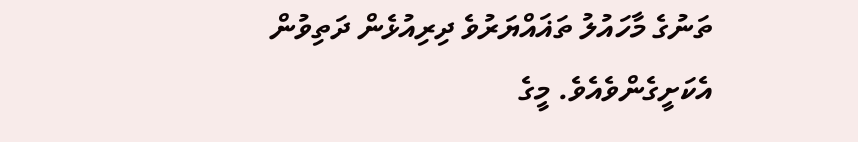ތަނުގެ މާހައުލު ތަޣައްޔަރުވެ ދިރިއުޅެން ދަތިވުން އެކަށީގެންވެއެވެ. މީގެ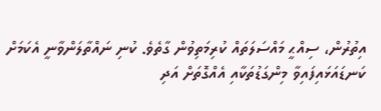އިތުރުން، ސިއްޙީ މައްސަލަތައް ކުރިމަތިވުން ގާތެވެ. ކުނި ނައްތާލަންވާނީ އެކަމަށް ކަނޑައަޅައިފައިވާ މިންގަޑުތަކާއި އެއްގޮތަށް އަދި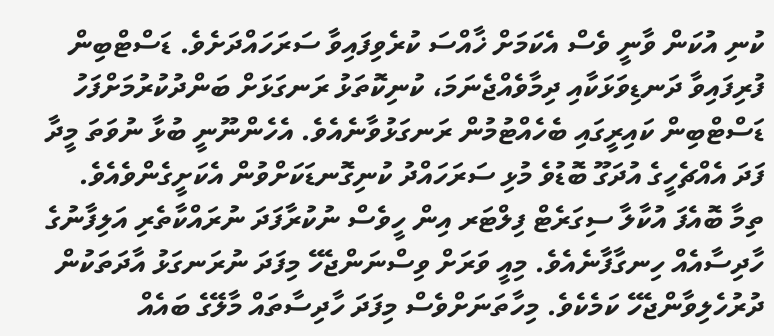ކުނި އުކަން ވާނީ ވެސް އެކަމަށް ޚާއްސަ ކުރެވިފައިވާ ސަރަހައްދަށެވެ. ޑަސްޓްބިން ފުރިފައިވާ ދަނޑިވަޅަކާއި ދިމާވެއްޖެނަމަ، ކުނިކޮތަޅު ރަނގަޅަށް ބަންދުކުރުމަށްފަހު ޑަސްޓްބިން ކައިރީގައި ބެހެއްޓުމުން ރަނގަޅުވާނެއެވެ. އެހެންނޫނީ ބުޅާ ނުވަތަ މީދާ ފަދަ އެއްޗެހީގެ އުދަގޫ ބޮޑުވެ މުޅި ސަރަހައްދު ކުނިގޮނޑަކަށްވުން އެކަށީގެންވެއެވެ.
ތިމާ ބޮއެފަ އުކާލާ ސިގަރެޓް ފިލްޓަރ އިން ހީވެސް ނުކުރާފަދަ ނުރައްކާތެރި އަލިފާނުގެ ހާދިސާއެއް ހިނގާފާނެއެވެ. މިއީ ވަރަށް ވިސްނަންޖެހޭ މިފަދަ ނުރަނގަޅު އާދަތަކުން ދުރުހެލިވާންޖެހޭ ކަމެކެވެ. މިހާތަނަށްވެސް މިފަދަ ހާދިސާތައް މާލޭގެ ބައެއް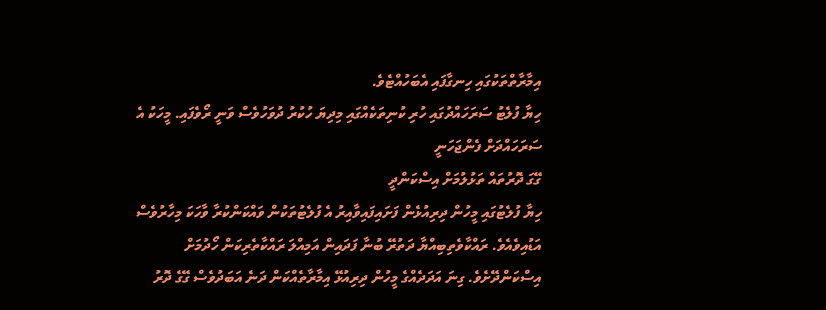އިމާރާތްތަކުގައި ހިނގާފައި އެބަހުއްޓެވެ.
ހިޔާ ފުލެޓު ސަރަހައްދުގައި ހުރި ކުނިތަކެއްގައި މިދިޔަ ހުކުރު ދުވަހުވެސް ވަނީ ރޯވެފައި. މީހަކު އެ ސަރަހައްދަށް ފެންޖަހަނީ
ގޭގަ ދޮރުތައް ތަޅުލުމަށް އިސްކަންދީ
ހިޔާ ފުލެޓުގައި މީހުން ދިރިއުޅެން ފަށައިފައިވާއިރު އެ ފުލެޓުތަކުން ވައްކަންކުރާ ވާހަކަ މިހާރުވެސް އަޑުއިވެއެވެ. ރައްކާވެތިބިއްޔާ ދަތުރޭ ބުނާ ފަދައިން އަމިއްލަ ރައްކާތެރިކަން ހޯދުމަށް އިސްކަންދޭށެވެ. ގިނަ އަދަދެއްގެ މީހުން ދިރިއުޅޭ އިމާރާތެއްކަން ދަނެ އަބަދުވެސް ގޭގެ ދޮރު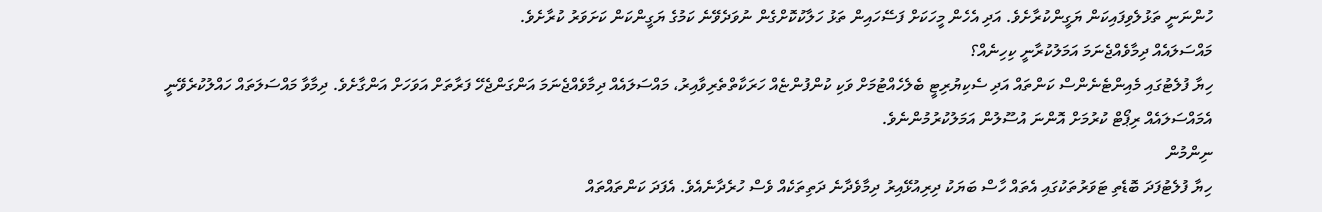ހުންނަނީ ތަޅުލެވިފައިކަން ޔަގީންކުރާށެވެ. އަދި އެހެން މީހަކަށް ފަސޭހައިން ތަޅު ހަލާކުކޮށްގެން ނުވަދެވޭނެ ކަމުގެ ޔަގީންކަން ކަށަވަރު ކުރާށެވެ.
މައްސަލައެއް ދިމާވެއްޖެނަމަ އަމަލުކުރާނީ ކިހިނެއް؟
ހިޔާ ފުލެޓުގައި މެއިންޓެނެންސް ކަންތައް އަދި ސެކިޔުރިޓީ ބެލެހެއްޓުމަށް ވަކި ކުންފުންޏެއް ހަރަކާތްތެރިވާއިރު، މައްސަލައެއް ދިމާވެއްޖެނަމަ އަންގަންޖެހޭ ފަރާތަށް އަވަހަށް އަންގާށެވެ. ދިމާވާ މައްސަލަތައް ހައްލުކުރެވޭނީ އެމައްސަލައެއް ރިޕޯޓް ކުރުމަށް އޮންނަ އުސޫލުން އަމަލުކުރުމުންނެވެ.
ނިންމުން
ހިޔާ ފުލެޓުފަދަ ބޮޑެތި ޓަވަރުތަކުގައި އެތައް ހާސް ބަޔަކު ދިރިއުޅޭއިރު ދިމާވެދާނެ ދަތިތަކެއް ވެސް ހުރެދާނެއެވެ. އެފަދަ ކަންތައްތައް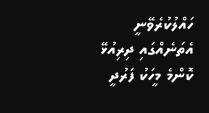ހައްލުކުރެވޭނީ އެތަނެއްގައި ދިރިއުޅޭ ކޮންމެ މީހަކު ފަރުދީ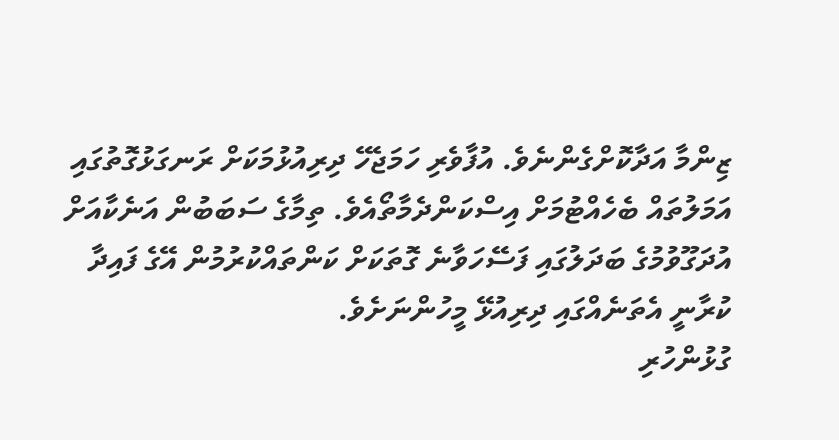ޒިންމާ އަދާކޮށްގެންނެވެ. އުފާވެރި ހަމަޖެހޭ ދިރިއުޅުމަކަށް ރަނގަޅުގޮތުގައި އަމަލުތައް ބެހެއްޓުމަށް އިސްކަންދެމާތޯއެވެ. ތިމާގެ ސަބަބުން އަނެކާއަށް އުދަގޫވުމުގެ ބަދަލުގައި ފަސޭހަވާނެ ގޮތަކަށް ކަންތައްކުރުމުން އޭގެ ފައިދާ ކުރާނީ އެތަނެއްގައި ދިރިއުޅޭ މީހުންނަށެވެ.
ގުޅުންހުރި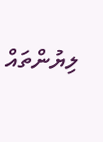ލިޔުންތައް